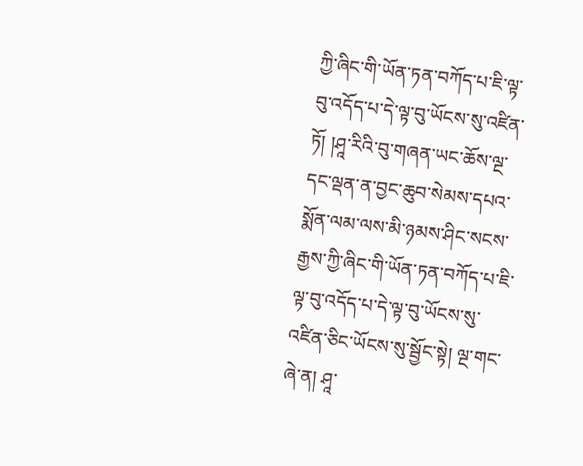ཀྱི་ཞིང་གི་ཡོན་ཏན་བཀོད་པ་ཇི་ལྟ་བུ་འདོད་པ་དེ་ལྟ་བུ་ཡོངས་སུ་འཛིན་ཏོ། །ཤཱ་རིའི་བུ་གཞན་ཡང་ཆོས་ལྔ་དང་ལྡན་ན་བྱང་ཆུབ་སེམས་དཔའ་སྨོན་ལམ་ལས་མི་ཉམས་ཤིང་སངས་རྒྱས་ཀྱི་ཞིང་གི་ཡོན་ཏན་བཀོད་པ་ཇི་ལྟ་བུ་འདོད་པ་དེ་ལྟ་བུ་ཡོངས་སུ་འཛིན་ཅིང་ཡོངས་སུ་སྦྱོང་སྟེ། ལྔ་གང་ཞེ་ན། ཤཱ་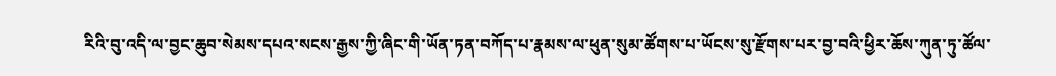རིའི་བུ་འདི་ལ་བྱང་ཆུབ་སེམས་དཔའ་སངས་རྒྱས་ཀྱི་ཞིང་གི་ཡོན་ཏན་བཀོད་པ་རྣམས་ལ་ཕུན་སུམ་ཚོགས་པ་ཡོངས་སུ་རྫོགས་པར་བྱ་བའི་ཕྱིར་ཆོས་ཀུན་ཏུ་ཚོལ་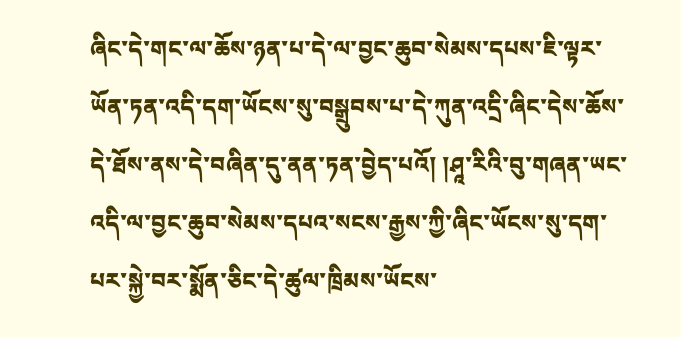ཞིང་དེ་གང་ལ་ཆོས་ཉན་པ་དེ་ལ་བྱང་ཆུབ་སེམས་དཔས་ཇི་ལྟར་ཡོན་ཏན་འདི་དག་ཡོངས་སུ་བསྒྲུབས་པ་དེ་ཀུན་འདྲི་ཞིང་དེས་ཆོས་དེ་ཐོས་ནས་དེ་བཞིན་དུ་ནན་ཏན་བྱེད་པའོ། །ཤཱ་རིའི་བུ་གཞན་ཡང་འདི་ལ་བྱང་ཆུབ་སེམས་དཔའ་སངས་རྒྱས་ཀྱི་ཞིང་ཡོངས་སུ་དག་པར་སྐྱེ་བར་སྨོན་ཅིང་དེ་ཚུལ་ཁྲིམས་ཡོངས་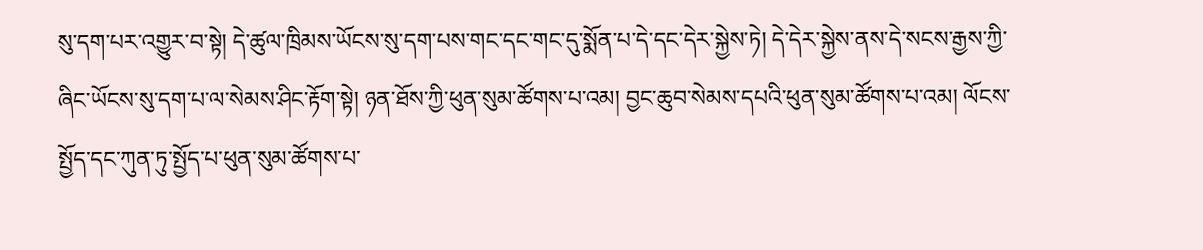སུ་དག་པར་འགྱུར་བ་སྟེ། དེ་ཚུལ་ཁྲིམས་ཡོངས་སུ་དག་པས་གང་དང་གང་དུ་སྨོན་པ་དེ་དང་དེར་སྐྱེས་ཏེ། དེ་དེར་སྐྱེས་ནས་དེ་སངས་རྒྱས་ཀྱི་ཞིང་ཡོངས་སུ་དག་པ་ལ་སེམས་ཤིང་རྟོག་སྟེ། ཉན་ཐོས་ཀྱི་ཕུན་སུམ་ཚོགས་པ་འམ། བྱང་ཆུབ་སེམས་དཔའི་ཕུན་སུམ་ཚོགས་པ་འམ། ལོངས་སྤྱོད་དང་ཀུན་ཏུ་སྤྱོད་པ་ཕུན་སུམ་ཚོགས་པ་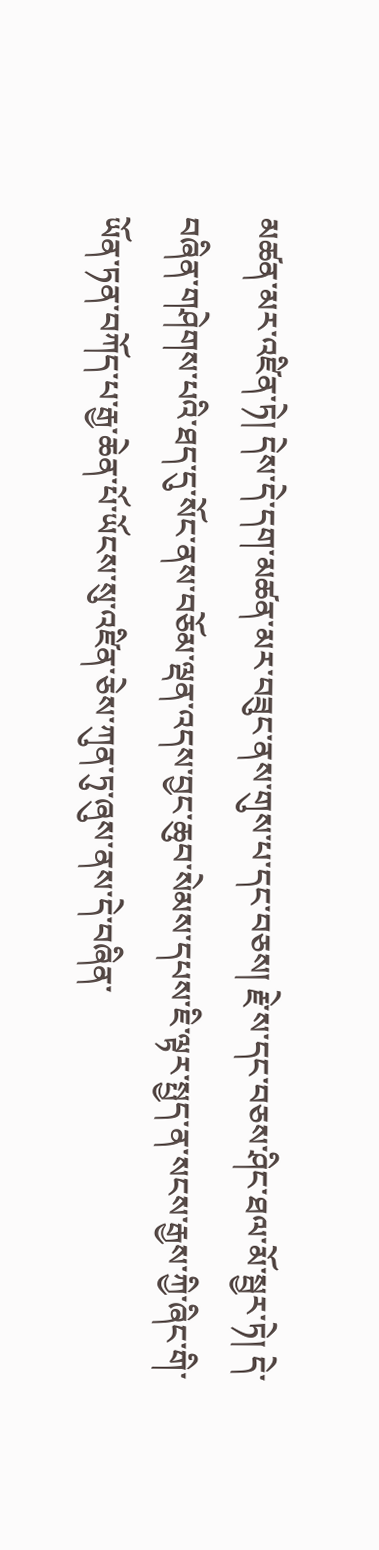མཚན་མར་འཛིན་ཏེ། དེས་དེ་དག་མཚན་མར་བཟུང་ནས་གུས་པ་དང་བཅས། རྗེ་ས་དང་བཅས་ཤིང་ཐལ་མོ་སྦྱར་ཏེ། དེ་བཞིན་གཤེགས་པའི་ཐད་དུ་སོང་ནས་བཅོམ་ལྡན་འདས་བྱང་ཆུབ་སེམས་དཔས་ཇི་ལྟར་སྤྱད་ན་སངས་རྒྱས་ཀྱི་ཞིང་གི་ཡོན་ཏན་བཀོད་པ་རྒྱ་ཆེན་པོ་ཡོངས་སུ་འཛིན་ཅེས་ཀུན་ཏུ་ཞུས་ནས་དེ་བཞིན་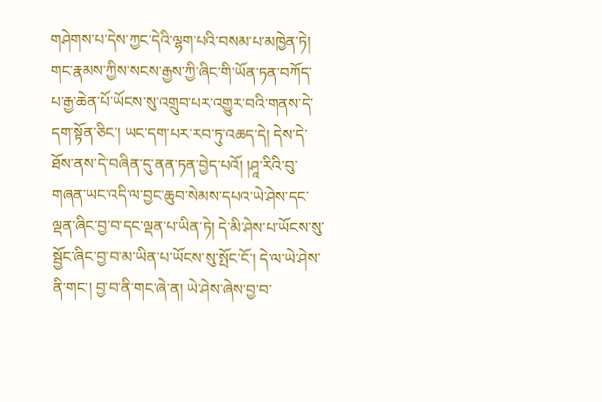གཤེགས་པ་དེས་ཀྱང་དེའི་ལྷག་པའི་བསམ་པ་མཁྱེན་ཏེ། གང་རྣམས་ཀྱིས་སངས་རྒྱས་ཀྱི་ཞིང་གི་ཡོན་ཏན་བཀོད་པ་རྒྱ་ཆེན་པོ་ཡོངས་སུ་འགྲུབ་པར་འགྱུར་བའི་གནས་དེ་དག་སྟོན་ཅིང་། ཡང་དག་པར་རབ་ཏུ་འཆད་དེ། དེས་དེ་ཐོས་ནས་དེ་བཞིན་དུ་ནན་ཏན་བྱེད་པའོ། །ཤཱ་རིའི་བུ་གཞན་ཡང་འདི་ལ་བྱང་ཆུབ་སེམས་དཔའ་ཡེ་ཤེས་དང་ལྡན་ཞིང་བྱ་བ་དང་ལྡན་པ་ཡིན་ཏེ། དེ་མི་ཤེས་པ་ཡོངས་སུ་སྦྱོང་ཞིང་བྱ་བ་མ་ཡིན་པ་ཡོངས་སུ་སྤོང་ངོ་། དེ་ལ་ཡེ་ཤེས་ནི་གང་། བྱ་བ་ནི་གང་ཞེ་ན། ཡེ་ཤེས་ཞེས་བྱ་བ་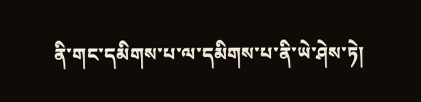ནི་གང་དམིགས་པ་ལ་དམིགས་པ་ནི་ཡེ་ཤེས་ཏེ།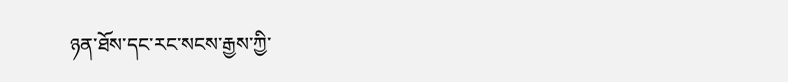ཉན་ཐོས་དང་རང་སངས་རྒྱས་ཀྱི་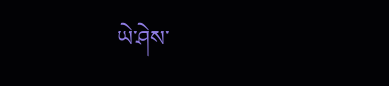ཡེ་ཤེས་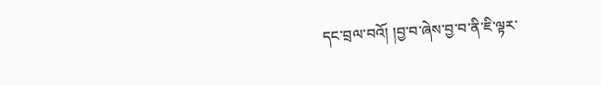དང་བྲལ་བའོ། །བྱ་བ་ཞེས་བྱ་བ་ནི་ཇི་ལྟར་